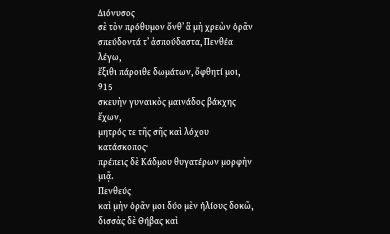Διόνυσος
σὲ τὸν πρόθυμον ὄνθʼ ἃ μὴ χρεὼν ὁρᾶν
σπεύδοντά τʼ ἀσπούδαστα, Πενθέα λέγω,
ἔξιθι πάροιθε δωμάτων, ὄφθητί μοι,
915
σκευὴν γυναικὸς μαινάδος βάκχης ἔχων,
μητρός τε τῆς σῆς καὶ λόχου κατάσκοπος·
πρέπεις δὲ Κάδμου θυγατέρων μορφὴν μιᾷ.
Πενθεύς
καὶ μὴν ὁρᾶν μοι δύο μὲν ἡλίους δοκῶ,
δισσὰς δὲ Θήβας καὶ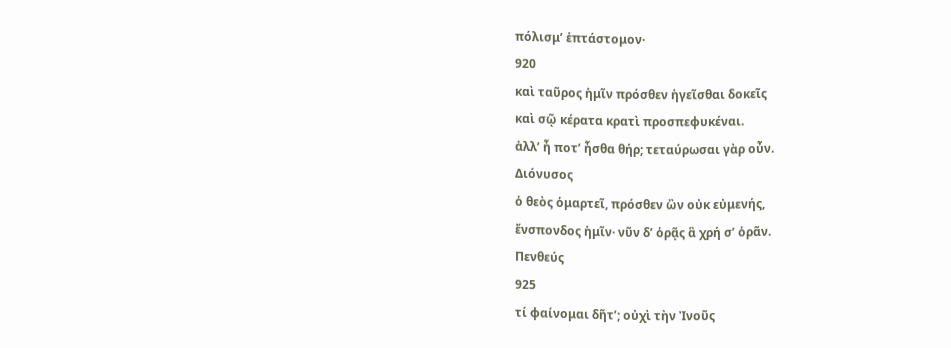πόλισμʼ ἑπτάστομον·
920
καὶ ταῦρος ἡμῖν πρόσθεν ἡγεῖσθαι δοκεῖς
καὶ σῷ κέρατα κρατὶ προσπεφυκέναι.
ἀλλʼ ἦ ποτʼ ἦσθα θήρ; τεταύρωσαι γὰρ οὖν.
Διόνυσος
ὁ θεὸς ὁμαρτεῖ, πρόσθεν ὢν οὐκ εὐμενής,
ἔνσπονδος ἡμῖν· νῦν δʼ ὁρᾷς ἃ χρή σʼ ὁρᾶν.
Πενθεύς
925
τί φαίνομαι δῆτʼ; οὐχὶ τὴν Ἰνοῦς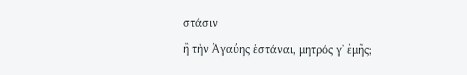στάσιν
ἢ τὴν Ἀγαύης ἑστάναι, μητρός γʼ ἐμῆς;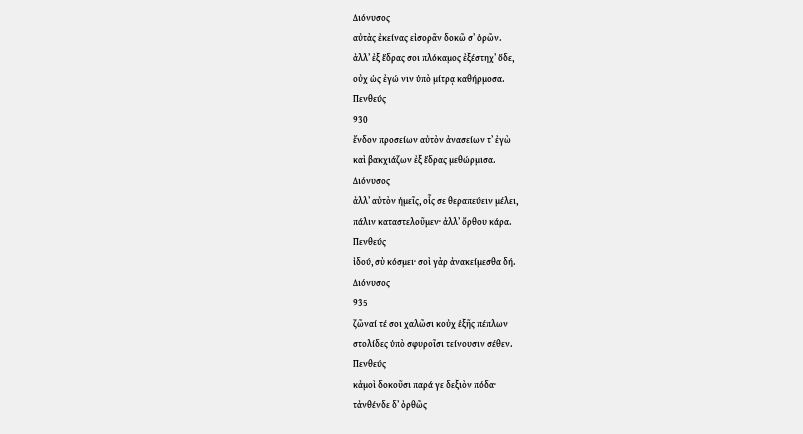Διόνυσος
αὐτὰς ἐκείνας εἰσορᾶν δοκῶ σʼ ὁρῶν.
ἀλλʼ ἐξ ἕδρας σοι πλόκαμος ἐξέστηχʼ ὅδε,
οὐχ ὡς ἐγώ νιν ὑπὸ μίτρᾳ καθήρμοσα.
Πενθεύς
930
ἔνδον προσείων αὐτὸν ἀνασείων τʼ ἐγὼ
καὶ βακχιάζων ἐξ ἕδρας μεθώρμισα.
Διόνυσος
ἀλλʼ αὐτὸν ἡμεῖς, οἷς σε θεραπεύειν μέλει,
πάλιν καταστελοῦμεν· ἀλλʼ ὄρθου κάρα.
Πενθεύς
ἰδού, σὺ κόσμει· σοὶ γὰρ ἀνακείμεσθα δή.
Διόνυσος
935
ζῶναί τέ σοι χαλῶσι κοὐχ ἑξῆς πέπλων
στολίδες ὑπὸ σφυροῖσι τείνουσιν σέθεν.
Πενθεύς
κἀμοὶ δοκοῦσι παρά γε δεξιὸν πόδα·
τἀνθένδε δʼ ὀρθῶς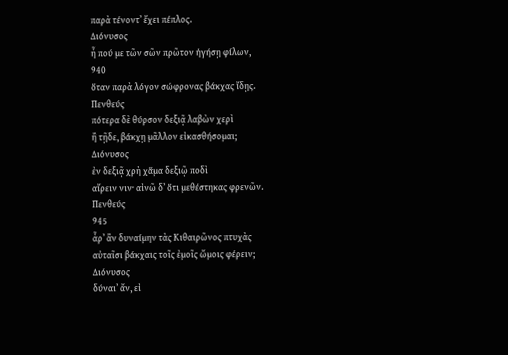παρὰ τένοντʼ ἔχει πέπλος.
Διόνυσος
ἦ πού με τῶν σῶν πρῶτον ἡγήσῃ φίλων,
940
ὅταν παρὰ λόγον σώφρονας βάκχας ἴδῃς.
Πενθεύς
πότερα δὲ θύρσον δεξιᾷ λαβὼν χερὶ
ἢ τῇδε, βάκχῃ μᾶλλον εἰκασθήσομαι;
Διόνυσος
ἐν δεξιᾷ χρὴ χἅμα δεξιῷ ποδὶ
αἴρειν νιν· αἰνῶ δʼ ὅτι μεθέστηκας φρενῶν.
Πενθεύς
945
ἆρʼ ἂν δυναίμην τὰς Κιθαιρῶνος πτυχὰς
αὐταῖσι βάκχαις τοῖς ἐμοῖς ὤμοις φέρειν;
Διόνυσος
δύναιʼ ἄν, εἰ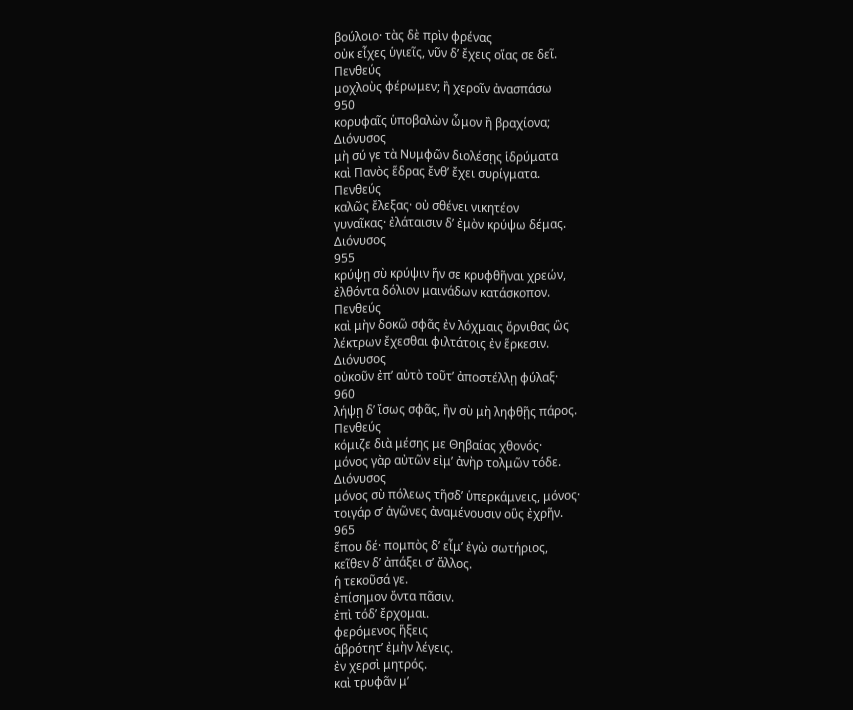βούλοιο· τὰς δὲ πρὶν φρένας
οὐκ εἶχες ὑγιεῖς, νῦν δʼ ἔχεις οἵας σε δεῖ.
Πενθεύς
μοχλοὺς φέρωμεν; ἢ χεροῖν ἀνασπάσω
950
κορυφαῖς ὑποβαλὼν ὦμον ἢ βραχίονα;
Διόνυσος
μὴ σύ γε τὰ Νυμφῶν διολέσῃς ἱδρύματα
καὶ Πανὸς ἕδρας ἔνθʼ ἔχει συρίγματα.
Πενθεύς
καλῶς ἔλεξας· οὐ σθένει νικητέον
γυναῖκας· ἐλάταισιν δʼ ἐμὸν κρύψω δέμας.
Διόνυσος
955
κρύψῃ σὺ κρύψιν ἥν σε κρυφθῆναι χρεών,
ἐλθόντα δόλιον μαινάδων κατάσκοπον.
Πενθεύς
καὶ μὴν δοκῶ σφᾶς ἐν λόχμαις ὄρνιθας ὣς
λέκτρων ἔχεσθαι φιλτάτοις ἐν ἕρκεσιν.
Διόνυσος
οὐκοῦν ἐπʼ αὐτὸ τοῦτʼ ἀποστέλλῃ φύλαξ·
960
λήψῃ δʼ ἴσως σφᾶς, ἢν σὺ μὴ ληφθῇς πάρος.
Πενθεύς
κόμιζε διὰ μέσης με Θηβαίας χθονός·
μόνος γὰρ αὐτῶν εἰμʼ ἀνὴρ τολμῶν τόδε.
Διόνυσος
μόνος σὺ πόλεως τῆσδʼ ὑπερκάμνεις, μόνος·
τοιγάρ σʼ ἀγῶνες ἀναμένουσιν οὓς ἐχρῆν.
965
ἕπου δέ· πομπὸς δʼ εἶμʼ ἐγὼ σωτήριος,
κεῖθεν δʼ ἀπάξει σʼ ἄλλος.
ἡ τεκοῦσά γε.
ἐπίσημον ὄντα πᾶσιν.
ἐπὶ τόδʼ ἔρχομαι.
φερόμενος ἥξεις
ἁβρότητʼ ἐμὴν λέγεις.
ἐν χερσὶ μητρός.
καὶ τρυφᾶν μʼ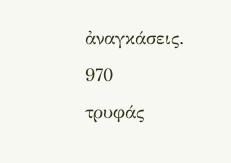ἀναγκάσεις.
970
τρυφάς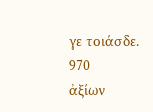γε τοιάσδε.
970
ἀξίων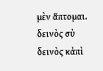μὲν ἅπτομαι.
δεινὸς σὺ δεινὸς κἀπὶ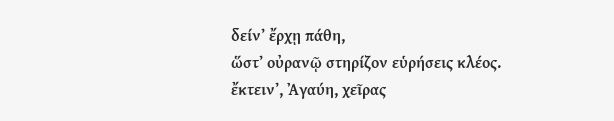δείνʼ ἔρχῃ πάθη,
ὥστʼ οὐρανῷ στηρίζον εὑρήσεις κλέος.
ἔκτεινʼ, Ἀγαύη, χεῖρας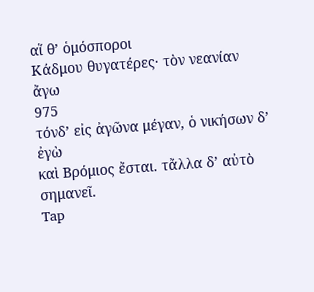αἵ θʼ ὁμόσποροι
Κάδμου θυγατέρες· τὸν νεανίαν ἄγω
975
τόνδʼ εἰς ἀγῶνα μέγαν, ὁ νικήσων δʼ ἐγὼ
καὶ Βρόμιος ἔσται. τἄλλα δʼ αὐτὸ σημανεῖ.
Tap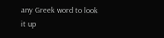any Greek word to look it up